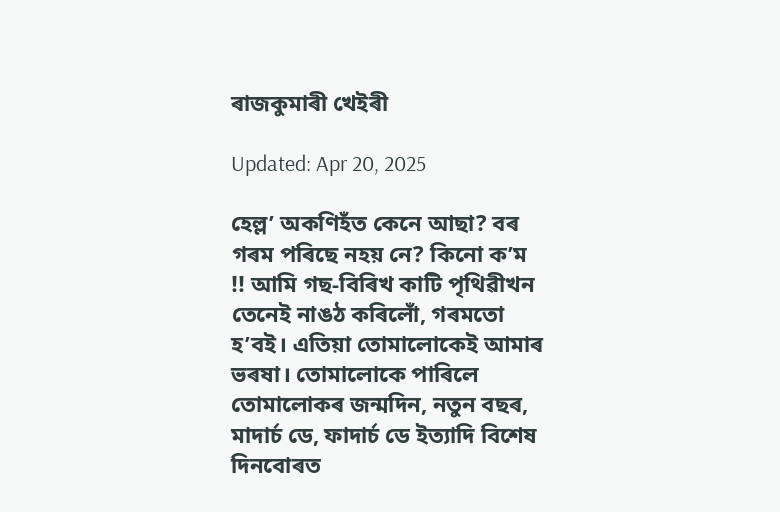ৰাজকুমাৰী খেইৰী

Updated: Apr 20, 2025

হেল্ল’ অকণিহঁত কেনে আছা? বৰ গৰম পৰিছে নহয় নে? কিনো ক’ম !! আমি গছ-বিৰিখ কাটি পৃথিৱীখন তেনেই নাঙঠ কৰিলোঁ, গৰমতো হ’বই। এতিয়া তোমালোকেই আমাৰ ভৰষা। তোমালোকে পাৰিলে তোমালোকৰ জন্মদিন, নতুন বছৰ, মাদাৰ্চ ডে, ফাদাৰ্চ ডে ইত্যাদি বিশেষ দিনবোৰত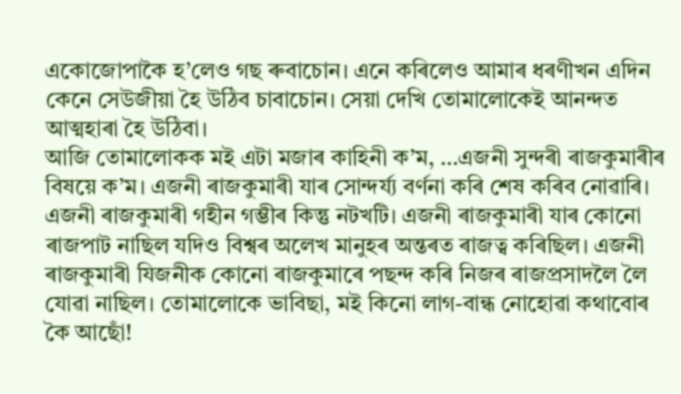একোজোপাকৈ হ’লেও গছ ৰুবাচোন। এনে কৰিলেও আমাৰ ধৰণীখন এদিন কেনে সেউজীয়া হৈ উঠিব চাবাচোন। সেয়া দেখি তোমালোকেই আনন্দত আত্মহাৰা হৈ উঠিবা।
আজি তোমালোকক মই এটা মজাৰ কাহিনী ক’ম, …এজনী সুন্দৰী ৰাজকুমাৰীৰ বিষয়ে ক’ম। এজনী ৰাজকুমাৰী যাৰ সোন্দৰ্য্য বৰ্ণনা কৰি শেষ কৰিব নোৱাৰি। এজনী ৰাজকুমাৰী গহীন গম্ভীৰ কিন্তু নটখটি। এজনী ৰাজকুমাৰী যাৰ কোনো ৰাজপাট নাছিল যদিও বিশ্বৰ অলেখ মানুহৰ অন্তৰত ৰাজত্ব কৰিছিল। এজনী ৰাজকুমাৰী যিজনীক কোনো ৰাজকুমাৰে পছন্দ কৰি নিজৰ ৰাজপ্ৰসাদলৈ লৈ যোৱা নাছিল। তোমালোকে ভাবিছা, মই কিনো লাগ-বান্ধ নোহোৱা কথাবোৰ কৈ আছোঁ!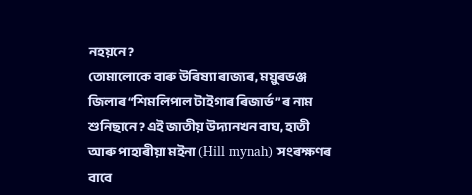নহয়নে?
তোমালোকে বাৰু উৰিষ্যা ৰাজ্যৰ, ময়ুৰভঞ্জ জিলাৰ “শিমলিপাল টাইগাৰ ৰিজাৰ্ভ” ৰ নাম শুনিছানে? এই জাতীয় উদ্যানখন বাঘ, হাতী আৰু পাহাৰীয়া মইনা (Hill mynah) সংৰক্ষণৰ বাবে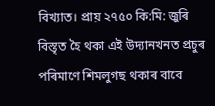বিখ্যাত। প্ৰায় ২৭৫০ কি:মি: জুৰি বিস্তৃত হৈ থকা এই উদ্যানখনত প্ৰচুৰ পৰিমাণে শিমলুগছ থকাৰ বাবে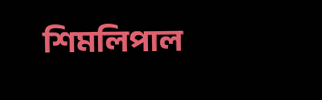শিমলিপাল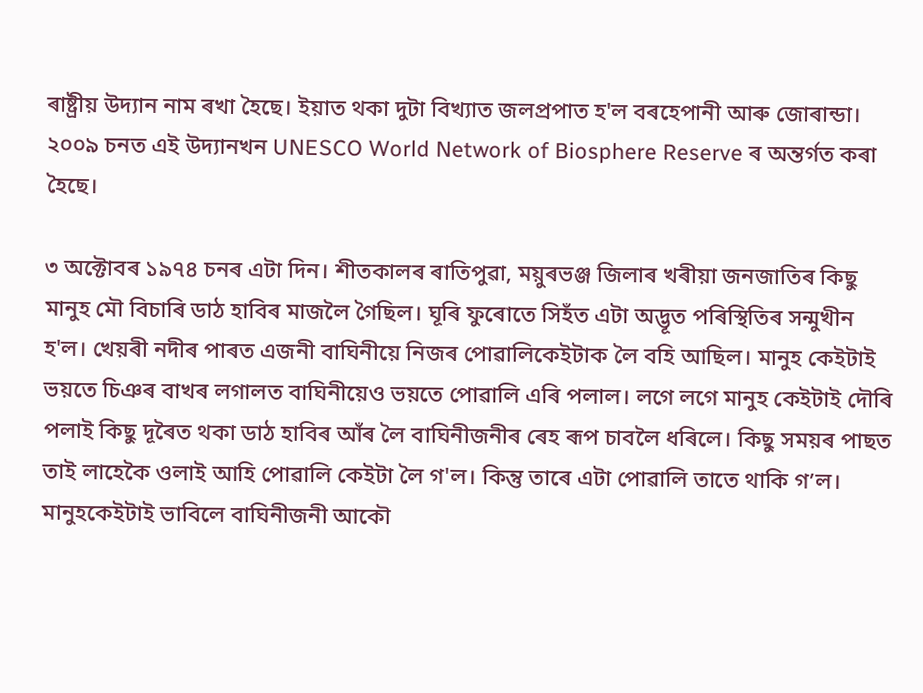ৰাষ্ট্ৰীয় উদ্যান নাম ৰখা হৈছে। ইয়াত থকা দুটা বিখ্যাত জলপ্ৰপাত হ'ল বৰহেপানী আৰু জোৰান্ডা। ২০০৯ চনত এই উদ্যানখন UNESCO World Network of Biosphere Reserve ৰ অন্তৰ্গত কৰা হৈছে।

৩ অক্টোবৰ ১৯৭৪ চনৰ এটা দিন। শীতকালৰ ৰাতিপুৱা, ময়ুৰভঞ্জ জিলাৰ খৰীয়া জনজাতিৰ কিছু মানুহ মৌ বিচাৰি ডাঠ হাবিৰ মাজলৈ গৈছিল। ঘূৰি ফুৰোতে সিহঁত এটা অদ্ভূত পৰিস্থিতিৰ সন্মুখীন হ'ল। খেয়ৰী নদীৰ পাৰত এজনী বাঘিনীয়ে নিজৰ পোৱালিকেইটাক লৈ বহি আছিল। মানুহ কেইটাই ভয়তে চিঞৰ বাখৰ লগালত বাঘিনীয়েও ভয়তে পোৱালি এৰি পলাল। লগে লগে মানুহ কেইটাই দৌৰি পলাই কিছু দূৰৈত থকা ডাঠ হাবিৰ আঁৰ লৈ বাঘিনীজনীৰ ৰেহ ৰূপ চাবলৈ ধৰিলে। কিছু সময়ৰ পাছত তাই লাহেকৈ ওলাই আহি পোৱালি কেইটা লৈ গ'ল। কিন্তু তাৰে এটা পোৱালি তাতে থাকি গ’ল। মানুহকেইটাই ভাবিলে বাঘিনীজনী আকৌ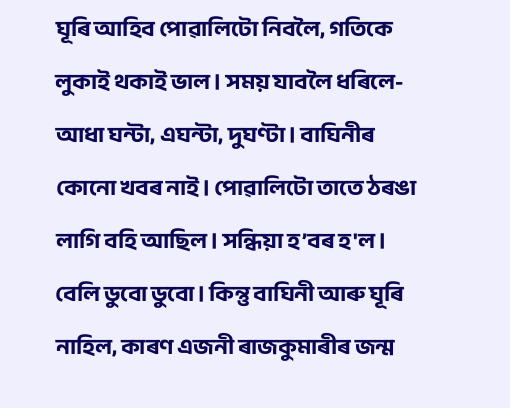ঘূৰি আহিব পোৱালিটো নিবলৈ, গতিকে লুকাই থকাই ভাল। সময় যাবলৈ ধৰিলে- আধা ঘন্টা, এঘন্টা, দুঘণ্টা। বাঘিনীৰ কোনো খবৰ নাই। পোৱালিটো তাতে ঠৰঙা লাগি বহি আছিল। সন্ধিয়া হ’বৰ হ'ল। বেলি ডুবো ডুবো। কিন্তু বাঘিনী আৰু ঘূৰি নাহিল, কাৰণ এজনী ৰাজকুমাৰীৰ জন্ম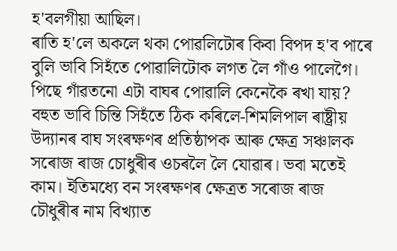হ'বলগীয়া আছিল।
ৰাতি হ'লে অকলে থকা পোৱলিটোৰ কিবা বিপদ হ'ব পাৰে বুলি ভাবি সিহঁতে পোৱালিটোক লগত লৈ গাঁও পালেগৈ। পিছে গাঁৱতনো এটা বাঘৰ পোৱালি কেনেকৈ ৰখা যায়? বহুত ভাবি চিন্তি সিহঁতে ঠিক কৰিলে-শিমলিপাল ৰাষ্ট্ৰীয় উদ্যানৰ বাঘ সংৰক্ষণৰ প্ৰতিষ্ঠাপক আৰু ক্ষেত্ৰ সঞ্চালক সৰোজ ৰাজ চোধুৰীৰ ওচৰলৈ লৈ যোৱাৰ। ভবা মতেই কাম। ইতিমধ্যে বন সংৰক্ষণৰ ক্ষেত্ৰত সৰোজ ৰাজ চৌধুৰীৰ নাম বিখ্যাত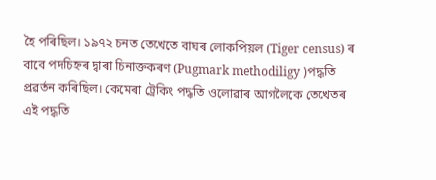হৈ পৰিছিল। ১৯৭২ চনত তেখেতে বাঘৰ লোকপিয়ল (Tiger census) ৰ বাবে পদচিহ্নৰ দ্বাৰা চিনাক্তকৰণ (Pugmark methodiligy )পদ্ধতি প্ৰৱৰ্তন কৰিছিল। কেমেৰা ট্ৰেকিং পদ্ধতি ওলোৱাৰ আগলৈকে তেখেতৰ এই পদ্ধতি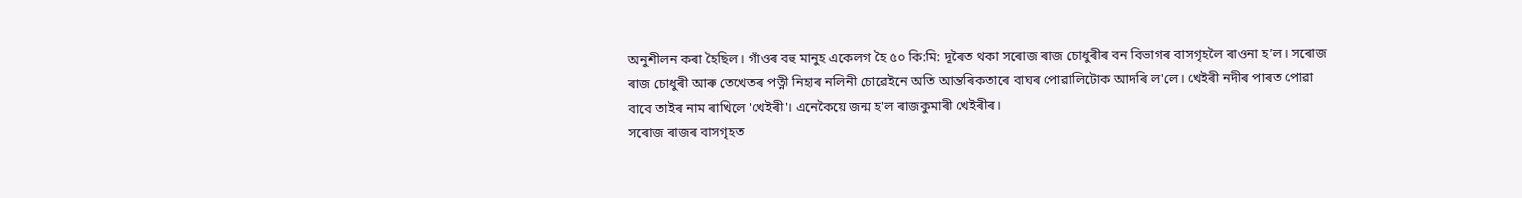অনুশীলন কৰা হৈছিল। গাঁওৰ বহু মানুহ একেলগ হৈ ৫০ কি:মি: দূৰৈত থকা সৰোজ ৰাজ চোধুৰীৰ বন বিভাগৰ বাসগৃহলৈ ৰাওনা হ’ল। সৰোজ ৰাজ চোধুৰী আৰু তেখেতৰ পত্নী নিহাৰ নলিনী চোৱেইনে অতি আন্তৰিকতাৰে বাঘৰ পোৱালিটোক আদৰি ল'লে। খেইৰী নদীৰ পাৰত পোৱা বাবে তাইৰ নাম ৰাখিলে 'খেইৰী'। এনেকৈয়ে জন্ম হ'ল ৰাজকুমাৰী খেইৰীৰ।
সৰোজ ৰাজৰ বাসগৃহত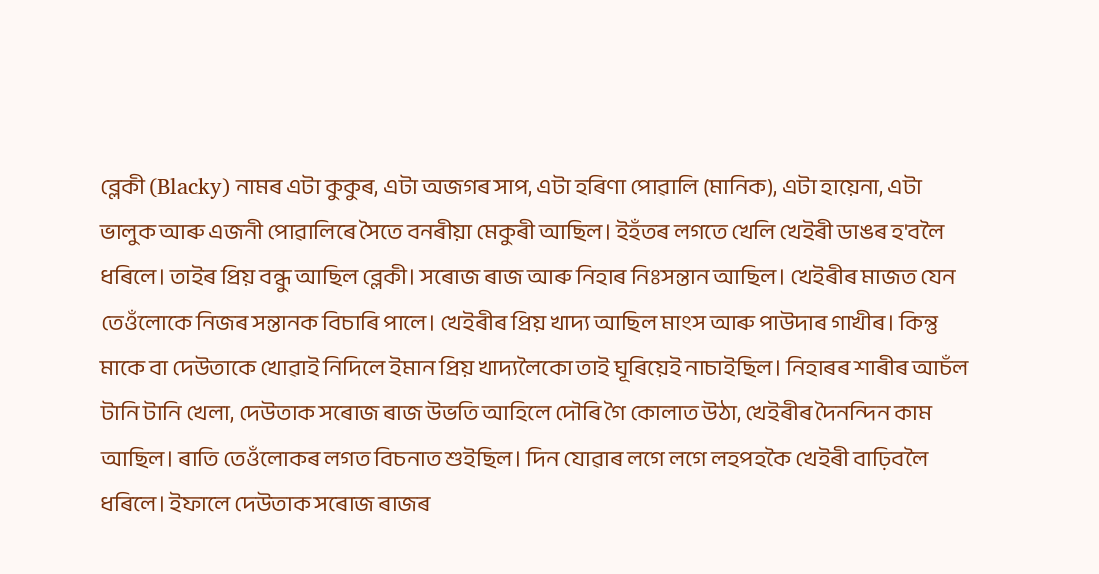ব্লেকী (Blacky) নামৰ এটা কুকুৰ, এটা অজগৰ সাপ, এটা হৰিণা পোৱালি (মানিক), এটা হায়েনা, এটা ভালুক আৰু এজনী পোৱালিৰে সৈতে বনৰীয়া মেকুৰী আছিল। ইহঁতৰ লগতে খেলি খেইৰী ডাঙৰ হ'বলৈ ধৰিলে। তাইৰ প্ৰিয় বন্ধু আছিল ব্লেকী। সৰোজ ৰাজ আৰু নিহাৰ নিঃসন্তান আছিল। খেইৰীৰ মাজত যেন তেওঁলোকে নিজৰ সন্তানক বিচাৰি পালে। খেইৰীৰ প্ৰিয় খাদ্য আছিল মাংস আৰু পাউদাৰ গাখীৰ। কিন্তু মাকে বা দেউতাকে খোৱাই নিদিলে ইমান প্ৰিয় খাদ্যলৈকো তাই ঘূৰিয়েই নাচাইছিল। নিহাৰৰ শাৰীৰ আচঁল টানি টানি খেলা, দেউতাক সৰোজ ৰাজ উভতি আহিলে দৌৰি গৈ কোলাত উঠা, খেইৰীৰ দৈনন্দিন কাম আছিল। ৰাতি তেওঁলোকৰ লগত বিচনাত শুইছিল। দিন যোৱাৰ লগে লগে লহপহকৈ খেইৰী বাঢ়িবলৈ ধৰিলে। ইফালে দেউতাক সৰোজ ৰাজৰ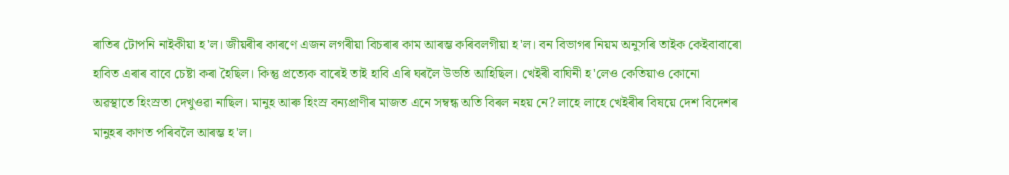ৰাতিৰ টোপনি নাইকীয়া হ'ল। জীয়ৰীৰ কাৰণে এজন লগৰীয়া বিচৰাৰ কাম আৰম্ভ কৰিবলগীয়া হ'ল। বন বিভাগৰ নিয়ম অনুসৰি তাইক কেইবাবাৰো হাবিত এৰাৰ বাবে চেষ্টা কৰা হৈছিল। কিন্তু প্ৰত্যেক বাৰেই তাই হাবি এৰি ঘৰলৈ উভতি আহিছিল। খেইৰী বাঘিনী হ'লেও কেতিয়াও কোনো অৱস্থাতে হিংস্ৰতা দেখুওৱা নাছিল। মানুহ আৰু হিংস্ৰ বন্যপ্ৰাণীৰ মাজত এনে সম্বন্ধ অতি বিৰল নহয় নে? লাহে লাহে খেইৰীৰ বিষয়ে দেশ বিদেশৰ মানুহৰ কাণত পৰিবলৈ আৰম্ভ হ'ল।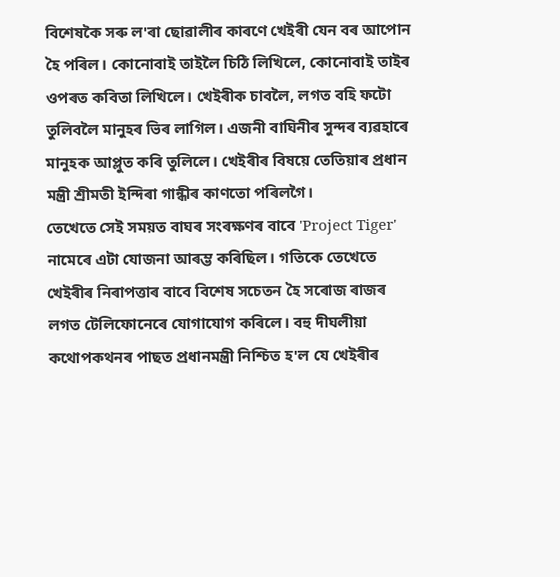বিশেষকৈ সৰু ল'ৰা ছোৱালীৰ কাৰণে খেইৰী যেন বৰ আপোন হৈ পৰিল। কোনোবাই তাইলৈ চিঠি লিখিলে, কোনোবাই তাইৰ ওপৰত কবিতা লিখিলে। খেইৰীক চাবলৈ, লগত বহি ফটো তুলিবলৈ মানুহৰ ভিৰ লাগিল। এজনী বাঘিনীৰ সুন্দৰ ব্যৱহাৰে মানুহক আপ্লুত কৰি তুলিলে। খেইৰীৰ বিষয়ে তেতিয়াৰ প্ৰধান মন্ত্ৰী শ্ৰীমতী ইন্দিৰা গান্ধীৰ কাণতো পৰিলগৈ।
তেখেতে সেই সময়ত বাঘৰ সংৰক্ষণৰ বাবে 'Project Tiger' নামেৰে এটা যোজনা আৰম্ভ কৰিছিল। গতিকে তেখেতে খেইৰীৰ নিৰাপত্তাৰ বাবে বিশেষ সচেতন হৈ সৰোজ ৰাজৰ লগত টেলিফোনেৰে যোগাযোগ কৰিলে। বহু দীঘলীয়া কথোপকথনৰ পাছত প্ৰধানমন্ত্ৰী নিশ্চিত হ'ল যে খেইৰীৰ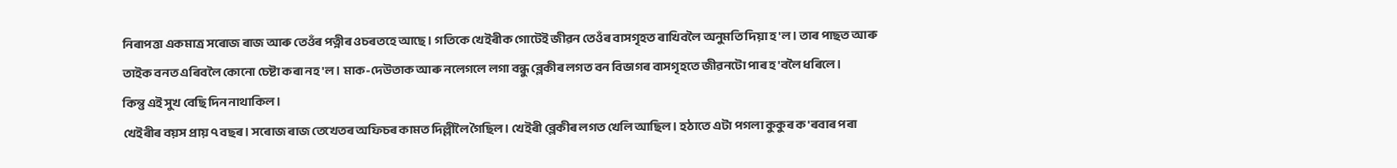নিৰাপত্তা একমাত্ৰ সৰোজ ৰাজ আৰু তেওঁৰ পত্নীৰ ওচৰতহে আছে। গতিকে খেইৰীক গোটেই জীৱন তেওঁৰ বাসগৃহত ৰাখিবলৈ অনুমতি দিয়া হ'ল। তাৰ পাছত আৰু তাইক বনত এৰিবলৈ কোনো চেষ্টা কৰা নহ'ল। মাক-দেউতাক আৰু নলেগলে লগা বন্ধু ব্লেকীৰ লগত বন বিভাগৰ বাসগৃহতে জীৱনটো পাৰ হ'বলৈ ধৰিলে।
কিন্তু এই সুখ বেছি দিন নাথাকিল।
খেইৰীৰ বয়স প্ৰায় ৭ বছৰ। সৰোজ ৰাজ তেখেতৰ অফিচৰ কামত দিল্লীলৈ গৈছিল। খেইৰী ব্লেকীৰ লগত খেলি আছিল। হঠাতে এটা পগলা কুকুৰ ক'ৰবাৰ পৰা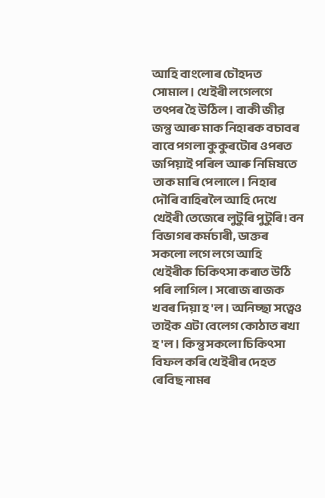আহি বাংলোৰ চৌহদত সোমাল। খেইৰী লগেলগে তৎপৰ হৈ উঠিল। বাকী জীৱ জন্তু আৰু মাক নিহাৰক বচাবৰ বাবে পগলা কুকুৰটোৰ ওপৰত জপিয়াই পৰিল আৰু নিমিষতে তাক মাৰি পেলালে। নিহাৰ দৌৰি বাহিৰলৈ আহি দেখে খেইৰী তেজেৰে লুটুৰি পুটুৰি! বন বিভাগৰ কৰ্মচাৰী, ডাক্তৰ সকলো লগে লগে আহি খেইৰীক চিকিৎসা কৰাত উঠি পৰি লাগিল। সৰোজ ৰাজক খবৰ দিয়া হ'ল। অনিচ্ছা সত্বেও তাইক এটা বেলেগ কোঠাত ৰখা হ'ল। কিন্তু সকলো চিকিৎসা বিফল কৰি খেইৰীৰ দেহত ৰেবিছ নামৰ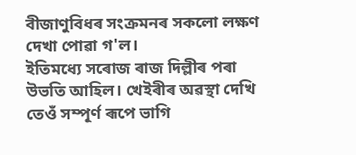বীজাণুবিধৰ সংক্ৰমনৰ সকলো লক্ষণ দেখা পোৱা গ'ল।
ইতিমধ্যে সৰোজ ৰাজ দিল্লীৰ পৰা উভতি আহিল। খেইৰীৰ অৱস্থা দেখি তেওঁ সম্পূৰ্ণ ৰূপে ভাগি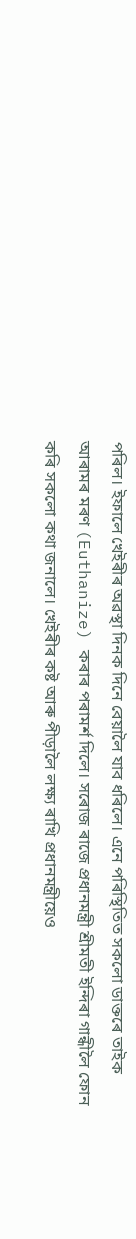পৰিল। ইফালে খেইৰীৰ অৱস্থা দিনক দিনে বেয়ালৈ যাব ধৰিলে। এনে পৰিস্থিতিত সকলো ডাক্তৰে তাইক আৰামৰ মৰণ (Euthanize) কৰাৰ পৰামৰ্শ দিলে। সৰোজ ৰাজে প্ৰধানমন্ত্ৰী শ্ৰীমতী ইন্দিৰা গান্ধীলৈ ফোন কৰি সকলো কথা জনালে। খেইৰীৰ কষ্ট আৰু পীড়ালৈ লক্ষ্য ৰাখি প্ৰধানমন্ত্ৰীয়েও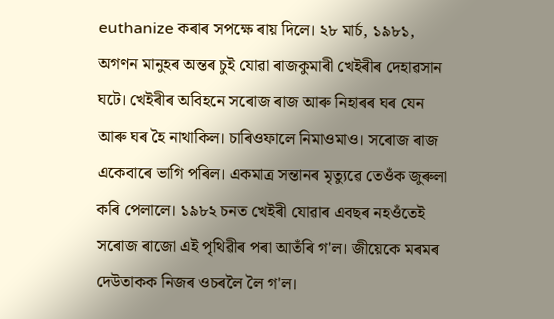euthanize কৰাৰ সপক্ষে ৰায় দিলে। ২৮ মাৰ্চ, ১৯৮১, অগণন মানুহৰ অন্তৰ চুই যোৱা ৰাজকুমাৰী খেইৰীৰ দেহাৱসান ঘটে। খেইৰীৰ অবিহনে সৰোজ ৰাজ আৰু নিহাৰৰ ঘৰ যেন আৰু ঘৰ হৈ নাথাকিল। চাৰিওফালে নিমাওমাও। সৰোজ ৰাজ একেবাৰে ভাগি পৰিল। একমাত্ৰ সন্তানৰ মৃত্যুৱে তেওঁক জুৰুলা কৰি পেলালে। ১৯৮২ চনত খেইৰী যোৱাৰ এবছৰ নহওঁতেই সৰোজ ৰাজো এই পৃথিৱীৰ পৰা আতঁৰি গ'ল। জীয়েকে মৰমৰ দেউতাকক নিজৰ ওচৰলৈ লৈ গ'ল।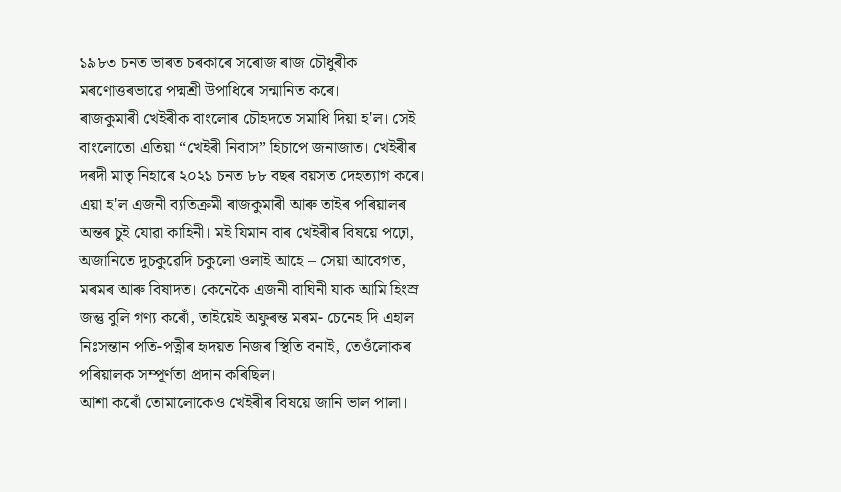১৯৮৩ চনত ভাৰত চৰকাৰে সৰোজ ৰাজ চৌধুৰীক মৰণোত্তৰভাৱে পদ্মশ্ৰী উপাধিৰে সন্মানিত কৰে।
ৰাজকুমাৰী খেইৰীক বাংলোৰ চৌহদতে সমাধি দিয়া হ'ল। সেই বাংলোতো এতিয়া “খেইৰী নিবাস” হিচাপে জনাজাত। খেইৰীৰ দৰদী মাতৃ নিহাৰে ২০২১ চনত ৮৮ বছৰ বয়সত দেহত্যাগ কৰে। এয়া হ'ল এজনী ব্যতিক্ৰমী ৰাজকুমাৰী আৰু তাইৰ পৰিয়ালৰ অন্তৰ চুই যোৱা কাহিনী। মই যিমান বাৰ খেইৰীৰ বিষয়ে পঢ়ো, অজানিতে দুচকুৱেদি চকুলো ওলাই আহে – সেয়া আবেগত, মৰমৰ আৰু বিষাদত। কেনেকৈ এজনী বাঘিনী যাক আমি হিংস্ৰ জন্তু বুলি গণ্য কৰোঁ, তাইয়েই অফুৰন্ত মৰম- চেনেহ দি এহাল নিঃসন্তান পতি-পত্নীৰ হৃদয়ত নিজৰ স্থিতি বনাই, তেওঁলোকৰ পৰিয়ালক সম্পূৰ্ণতা প্ৰদান কৰিছিল।
আশা কৰোঁ তোমালোকেও খেইৰীৰ বিষয়ে জানি ভাল পালা।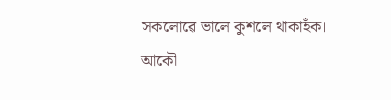সকলোৱে ভালে কুশলে থাকাহঁক।
আকৌ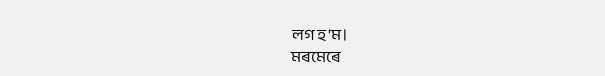লগ হ'ম।
মৰমেৰে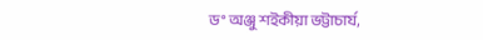ড° অঞ্জু শইকীয়া ভট্টাচাৰ্য,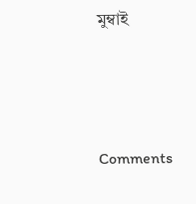মুম্বাই



Comments